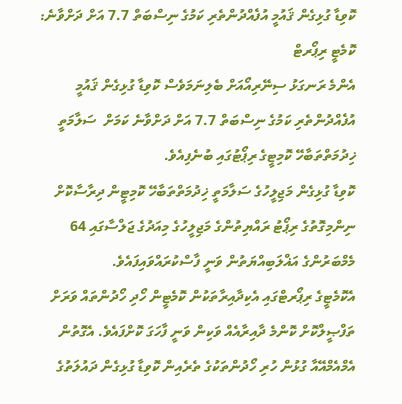ކޮވިޑާ ގުޅިގެން ޤައުމީ އުފެއްދުންތެރި ކަމުގެ ނިސްބަތް 7.7 އަށް ދަށްވާނެ: ކޮމެޓީ ރިޕޯރޓް
އެންމެ ރަނގަޅު ސިނޭރިއޯއަށް ބެލިނަމަވެސް ކޮވިޑާ ގުޅިގެން ޤައުމީ އުފެއްދުންތެރި ކަމުގެ ނިސްބަތް 7.7 އަށް ދަށްވާނެ ކަމަށް  ސަލާމަތީ ޚިދުމަތްތަބާހޭ ކޮމިޓީގެ ރިޕޯޓުގައި ބުނެފިއެވެ.
ކޮވިޑާ ގުޅިގެން މަޖިލީހުގެ ސަލާމަތީ ޚިދުމަތްތަބާހޭ ކޮމިޓީން ދިރާސާކޮށް ނިންމިގޮތުގެ ރިޕޯޓު ރައްޔިތުންގެ މަޖިލީހުގެ މިއަދުގެ ޖަލްސާގައި 64 މެމްބަރުންގެ އަޣްލަބިއްޔަތުން ވަނީ ފާސްކުރައްވައިފައެވެ.
އެކޮމެޓީގެ ރިޕޯރޓްގައި އެކިދާއިރާތަކުން ކޮމެޓީން ހޯދި ހޯދުންތައް ވަރަށް ތަފްޞީލްކޮށް ކޮންމެ ދާއިރާއެއް ވަކިން ވަނީ ފާހަގަ ކޮށްފައެވެ. އެގޮތުން އެމްއެމްއޭއާ ގުޅުން ހުރި ހޯދުންތަކުގެ ތެރެއިން ކޮވިޑާ ގުޅިގެން ދައުލަތުގެ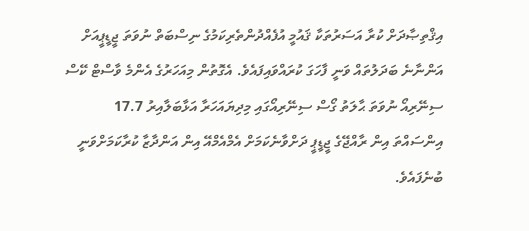އިޤްތިޞާދަށް ކުރާ އަސަރުތަކާ ޤައުމީ އުފެއްދުންތެރިކަމުގެ ނިސްބަތް ނުވަތަ ޖީޑީޕީއަށް އަންނާނެ ބަދަލުތައް ވަނީ ފާހަގަ ކުރައްވައިފައެވެ. އެގޮތުން މިއަހަރުގެ އެންމެ ވާސްޓް ކޭސް ސިނޭރިއޯ ނުވަތަ ޙާލަތު ގޯސް ސިނޭރިއޯގައި މިދިޔައަހަރާ އަޅާބަލާއިރު 17.7 އިންސައްތަ އިން ރާއްޖޭގެ ޖީޑީޕީ ދަށްވާނެކަމަށް އެމްއެމްއޭ އިން އަންދާޒާ ކުރާކަމަށްވަނީ ބުނެފައެވެ.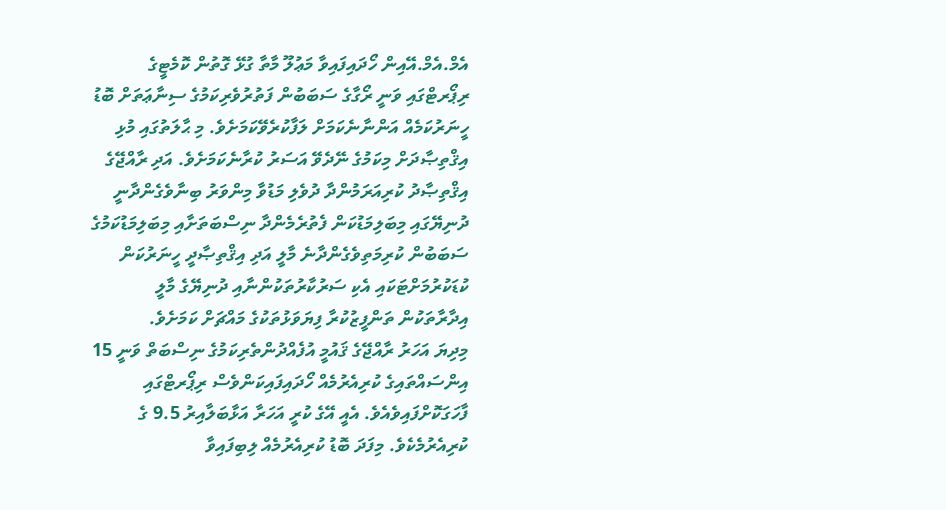އެމް.އެމް.އޭއިން ހޯދައިފައިވާ މަޢުލޫ މާތާ ގުޅޭ ގޮތުން ކޮމެޓީގެ ރިޕޯރޓްގައި ވަނީ ރޯގާގެ ސަބަބުން ފަތުރުވެރިކަމުގެ ސިނާޢަތަށް ބޮޑު ހީނަރުކަމެއް އަންނާނެކަމަށް ލަފާކުރެވޭކަމަށެވެ. މި ޙާލަތުގައި މުޅި އިޤްތިޞާދަށް މިކަމުގެ ނޭދެވޭ އަސަރު ކުރާނެކަމަށެވެ. އަދި ރާއްޖޭގެ އިޤްތިޞާދު ކުރިއަރަމުންދާ ދުވެލި މަޑުވާ މިންވަރު ބިނާވެގެންދާނީ ދުނިޔޭގައި މިބަލިމަޑުކަން ފެތުރެމެންދާ ނިސްބަތަށާއި މިބަލިމަޑުކަމުގެ ސަބަބުން ކުރިމަތިވެގެންދާނެ މާލީ އަދި އިޤްތިޞާދީ ހީނަރުކަން ކުޑަކުރުމަށްޓަކައި އެކި ސަރުކާރުތަކުންނާއި ދުނިޔޭގެ މާލީ އިދާރާތަކުން ތަންފީޒުކުރާ ފިޔަވަޅުތަކުގެ މައްޗަށް ކަމަށެވެ.
މިދިޔަ އަހަރު ރާއްޖޭގެ ޤައުމީ އުފެއްދުންތެރިކަމުގެ ނިސްބަތް ވަނީ 15 އިންސައްތައިގެ ކުރިއެރުމެއް ހޯދައިފައިކަންވެސް ރިޕޯރޓްގައި ފާހަގަކޮށްފައިވެއެވެ. އެއީ އޭގެ ކުރީ އަހަރާ އަޅާބަލާއިރު 9.5 ގެ ކުރިއެރުމެކެވެ. މިފަދަ ބޮޑު ކުރިއެރުމެއް ލިބިފައިވާ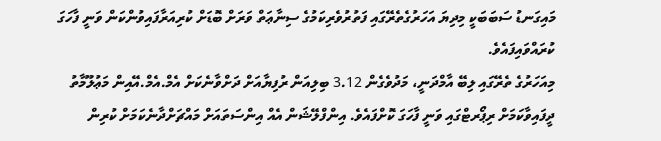މައިގަނޑު ސަބަބަކީ މިދިޔަ އަހަރުގެތެރޭގައި ފަތުރުވެރިކަމުގެ ސިނާޢަތް ވަރަށް ބޮޑަށް ކުރިއަރާފައިވުންކަން ވަނީ ފާހަގަ ކުރައްވައިފައެވެ.
މިއަހަރުގެ ތެރޭގައި ލިބޭ އާމްދަނީ، މަދުވެގެން 3.12 ބިލިއަން ރުފިޔާއަށް ދަށްވާނެކަށް އެމް.އެމް.އޭއިން މަޢުލޫމާތު ދީފައިވާކަމަށް ރިޕޯރޓްގައި ވަނީ ފާހަގަ ކޮށްފައެވެ. އިންފްލޭޝަން އެއް އިންސަތައަށް މައްޗަށްދާނެކަމަށް ކުރިން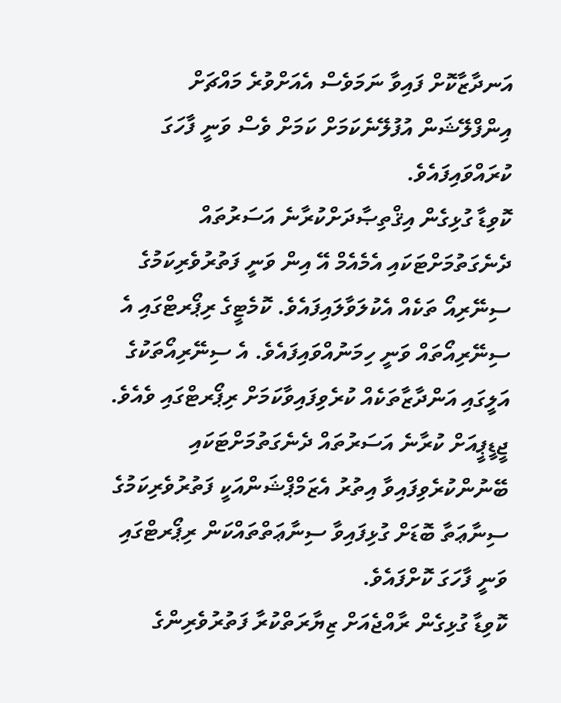އަނދާޒާކޮށް ފައިވާ ނަމަވެސް އެއަށްވުރެ މައްޗަށް އިންފްލޭޝަން އުފުލޭނެކަމަށް ކަމަށް ވެސް ވަނީ ފާހަގަ ކުރައްވައިފައެވެ.
ކޮވިޑާ ގުޅިގެން އިޤްތިޞާދަށްކުރާނެ އަސަރުތައް ދެނެގަތުމަށްޓަކައި އެމެއެމް އޭ އިން ވަނީ ފަތުރުވެރިކަމުގެ ސިނޭރިއޯ ތަކެއް އެކުލަވާލައިފައެވެ. ކޮމެޓީގެ ރިޕޯރޓްގައި އެ ސިނޭރިއޯތައް ވަނީ ހިމަނުއްވައިފައެވެ. އެ ސިނޭރިއޯތަކުގެ އަލީގައި އަންދާޒާތަކެއް ކުރެވިފައިވާކަމަށް ރިޕޯރޓްގައި ވެއެވެ. ޖީޑީޕީއަށް ކުރާނެ އަސަރުތައް ދެނެގަތުމަށްޓަކައި ބޭނުންކުރެވިފައިވާ އިތުރު އެޒަމްޕްޝަންއަކީ ފަތުރުވެރިކަމުގެ ސިނާޢަތާ ބޮޑަށް ގުޅިފައިވާ ސިނާޢަތްތައްކަން ރިޕޯރޓްގައި ވަނީ ފާހަގަ ކޮށްފައެވެ.
ކޮވިޑާ ގުޅިގެން ރާއްޖެއަށް ޒިޔާރަތްކުރާ ފަތުރުވެރިންގެ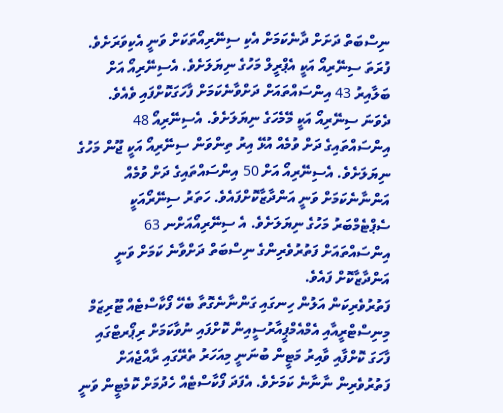ނިސްބަތް ދަށަށް ދާނެކަމަށް އެކި ސިނޭރިއޯތަކަށް ވަނީ އެކިވަރަށެވެ. ފުރަތަ ސިނޭރިއޯ އަކީ އެޕްރީލް މަހުގެ ނިޔަލަށެވެ. އެސިނޭރިއޯ އަށް ބަލާއިރު 43 އިންސައްތައަށް ދަށްވާނެކަމަށް ފާހަގަކޮށްފައި ވެއެވެ. ދެވަނަ ސިނޭރިއޯ އަކީ މޭމެހަގެ ނިޔަލަށެވެ. އެސިނޭރިއޯ 48 އިންސައްތައިގެ ދަށް ވުމެއް އުޅޭ އިރު ތިންވަން ސިނޭރިއޯ އަކީ ޖޫން މަހުގެ ނިޔަލަށެވެ. އެސިނޭރިއޯ އަށް 50 އިންސައްތައިގެ ދަށް ވުމެއް އަންނާނެކަމަށް ވަނީ އަންދާޒާކޮށްފައެވެ. ހަތަރު ސިނޭރޯއަކީ ސެޕްޓެމްބަރު މަހުގެ ނިޔަލަށެވެ. އެ ސިނޭރިއޯއަށްނ 63 އިންސައްތައަށް ފަތުރުވެރިންގެ ނިސްބަތް ދަށްވާނެ ކަމަށް ވަނީ އަންދާޒާކޮށް ފައެވެ.
ފަތުރުވެރިކަން އަލުން ހިނގައި ގަންނާނެގޮތާ ބެހޭ ފޯކާސްޓެއް ޓޫރިޒަމް މިނިސްޓްރީއާއި އެމްއެމްޕީއާރުސީއިން ކޮށްފައި ނުވާކަމަށް ރިޕޯރޓްގައި ފާހަގަ ކޮށްފާއި ވާއިރު މަޓީން ބުނަނީ މިއަހަރު ތެރޭގައި ރާއްޖެއަށް ފަތުރުވެރިން ނާނާނެ ކަމަށެވެ. އެފަދަ ފޯކާސްޓެއް ހެދުމަށް ކޮމެޓީން ވަނީ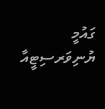ގައުމީ ޔުނިވަރސިޓީއާ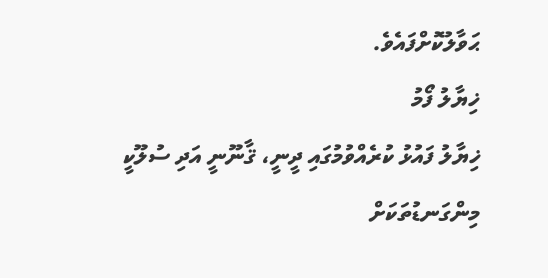ޙަވާލުކޮށްފައެވެ.
ޚިޔާލު ފޯމު
ޚިޔާލު ފައުޅު ކުރެއްވުމުގައި ދީނީ، ޤާނޫނީ އަދި ސުލޫކީ މިންގަނޑުތަކަށް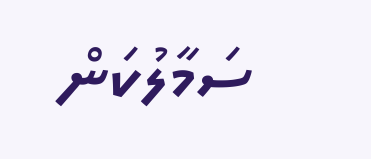ސަމާލުކަން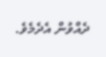ދެއްވުން އެދެމެވެ.